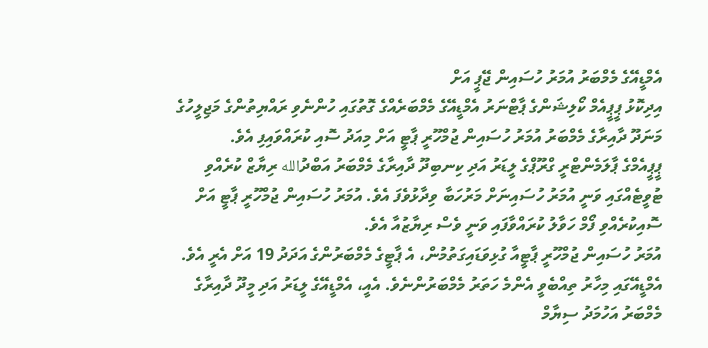އެމްޑީއޭގެ މެމްބަރު އުމަރު ހުސައިން ޖޭޕީ އަށް
އިދިކޮޅު ޕީޕީއެމް ކޯލިޝަންގެ ޕާޓްނަރު އެމްޑީއޭގެ މެމްބަރެއްގެ ގޮތުގައި ހުންނެވި ރައްޔިތުންގެ މަޖިލީހުގެ މަނަދޫ ދާއިރާގެ މެމްބަރު އުމަރު ހުސައިން ޖުމްހޫރީ ޕާޓީ އަށް މިއަދު ސޮއި ކުރައްވައިފި އެވެ.
ޕީޕީއެމްގެ ޕާލަމެންޓްރީ ގްރޫޕްގެ ލީޑަރު އަދި ކިނބިދޫ ދާއިރާގެ މެމްބަރު އަބްދުالله ރިޔާޒް ކުރެއްވި ޓުވީޓެއްގައި ވަނީ އުމަރު ހުސައިނަށް މަރުހަބާ ވިދާޅުވެފަ އެވެ. އުމަރު ހުސައިން ޖުމްހޫރީ ޕާޓީ އަށް ސޮއިކުރެއްވި ފޯމް ހަވާލު ކުރައްވާފައި ވަނީ ވެސް ރިޔާޒުއާ އެވެ.
އުމަރު ހުސައިން ޖުމްހޫރީ ޕާޓީއާ ގުޅިވަޑައިގަތުމުން، އެ ޕާޓީގެ މެމްބަރުންގެ އަދަދު 19 އަށް އެރީ އެވެ. އެމްޑީއޭގައި މިހާރު ތިއްބެވީ އެންމެ ހަތަރު މެމްބަރުންނެވެ. އެއީ، އެމްޑީއޭގެ ލީޑަރު އަދި މީދޫ ދާއިރާގެ މެމްބަރު އަހުމަދު ސިޔާމް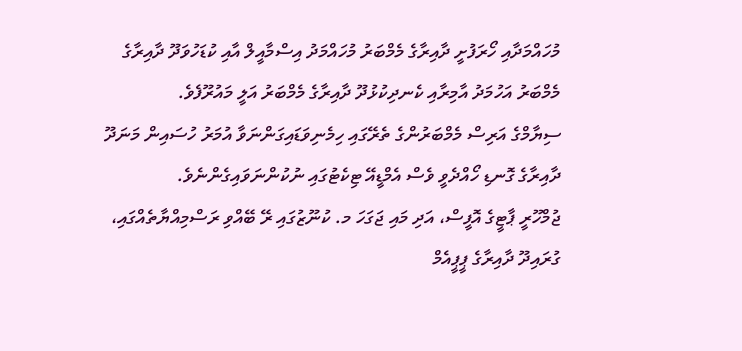މުހައްމަދާއި ހޯރަފުށީ ދާއިރާގެ މެމްބަރު މުހައްމަދު އިސްމާއީލް އާއި ކުޑަހުވަދޫ ދާއިރާގެ މެމްބަރު އަހުމަދު އާމިރާއި ކެނދިކުޅުދޫ ދާއިރާގެ މެމްބަރު އަލީ މައުރޫފެވެ.
ސިޔާމްގެ އަރިސް މެމްބަރުންގެ ތެރޭގައި ހިމެނިވަޑައިގަންނަވާ އުމަރު ހުސައިން މަނަދޫ ދާއިރާގެ ގޮނޑި ހޯއްދެވީ ވެސް އެމްޑީއޭ ޓިކެޓުގައި ނުކުންނަވައިގެންނެވެ.
ޖުމްހޫރީ ޕާޓީގެ އޮފީސް، އަދި މައި ޖަގަހަ މ. ކުނޫޒުގައި ރޭ ބޭއްވި ރަސްމިއްޔާތެއްގައި، ގުރައިދޫ ދާއިރާގެ ޕީޕީއެމް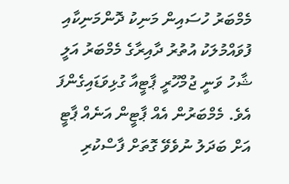މެމްބަރު ހުސައިން މަނިކު ދޮންމަނިކާއި ފުވައްމުލަކު އުތުރު ދާއިރާގެ މެމްބަރު އަލީ ޝާހު ވަނީ ޖުމްހޫރީ ޕާޓީއާ ގުޅިވަޑައިގެންފަ އެވެ. މެމްބަރުން އެއް ޕާޓީން އަނެއް ޕާޓީ އަށް ބަދަލު ނުވެވޭ ގޮތަށް ފާސްކުރި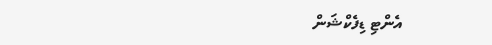އެންޓި ޑިފެކްޝަން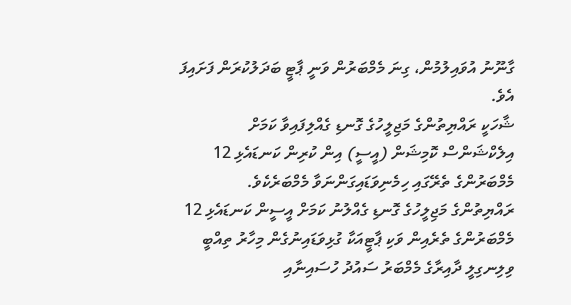ގާނޫނު އުވައިލުމުން، ގިނަ މެމްބަރުން ވަނީ ޕާޓީ ބަދަލުކުރަން ފަށައިފަ އެވެ.
ޝާހަކީ ރައްޔިތުންގެ މަޖިލީހުގެ ގޮނޑި ގެއްލިފައިވާ ކަމަށް އިލެކްޝަންސް ކޮމިޝަން (އީސީ) އިން ކުރިން ކަނޑައެޅި 12 މެމްބަރުންގެ ތެރޭގައި ހިމެނިވަޑައިގަންނަވާ މެމްބަރެކެވެ.
ރައްޔިތުންގެ މަޖިލީހުގެ ގޮނޑި ގެއްލުނު ކަމަށް އީސީން ކަނޑައެޅި 12 މެމްބަރުންގެ ތެރެއިން ވަކި ޕާޓީއަކާ ގުޅިވަޑައިނުގެން މިހާރު ތިއްބީ ވިލިނގިލީ ދާއިރާގެ މެމްބަރު ސައުދު ހުސައިނާއި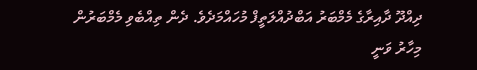ދިއްދޫ ދާއިރާގެ މެމްބަރު އަބްދުއްލަތީފް މުހައްމަދެވެ. ދެން ތިއްބެވި މެމްބަރުން މިހާރު ވަނީ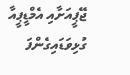ޖޭޕީއަށާއި އެމްޑީޕީއާ ގުޅިވަޑައިގެންފަ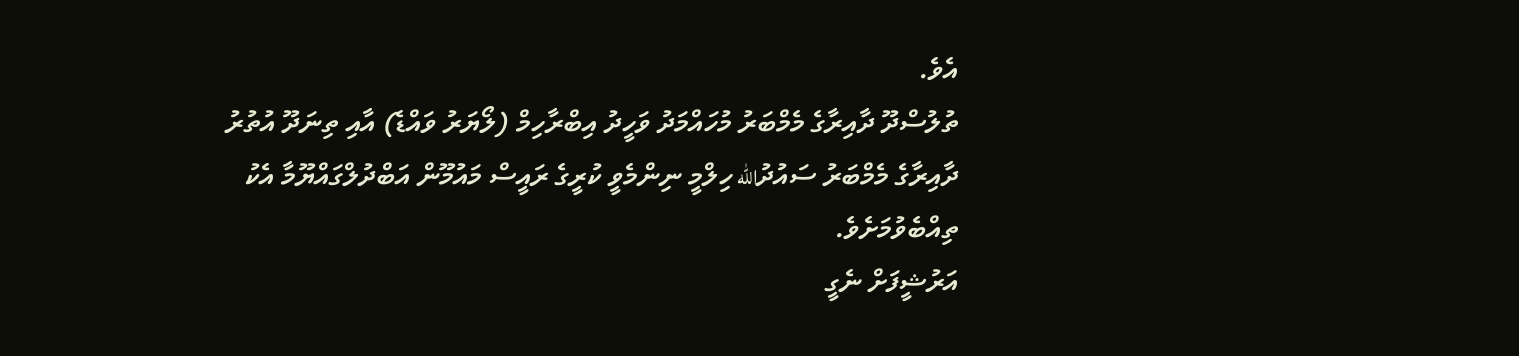އެވެ.
ތުލުސްދޫ ދާއިރާގެ މެމްބަރު މުހައްމަދު ވަހީދު އިބްރާހިމް (ލޯޔަރު ވައްޑެ) އާއި ތިނަދޫ އުތުރު ދާއިރާގެ މެމްބަރު ސައުދުالله ހިލްމީ ނިންމެވީ ކުރީގެ ރައީސް މައުމޫން އަބްދުލްގައްޔޫމާ އެކު ތިއްބެވުމަށެވެ.
އަރުޝީފަށް ނެގީ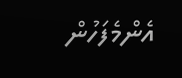އެންމެފަހުން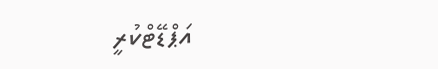އަޕްޑޭޓްކުރީ